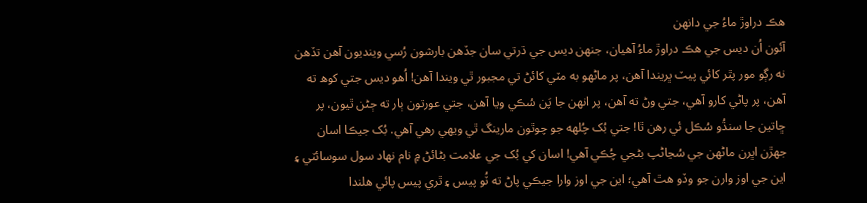هڪ دراوڙ ماءُ جي دانهن
آئون اُن ديس جي هڪ دراوڙ ماءُ آھيان، جنهن ديس جي ڌرتي سان جڏھن بارشون رُسي وينديون آھن تڏھن نه رڳو مور پٿر کائي پيٽ ڀريندا آھن، پر ماڻھو به مٽي کائڻ تي مجبور ٿي ويندا آھن! اُهو ديس جتي کوھ ته آھن، پر پاڻي کارو آھي، جتي وڻ ته آھن، پر انهن جا پَن سُڪي ويا آھن، جتي عورتون ٻار ته ڄڻن ٿيون، پر ڇاتين جا سنڌُو سُڪل ئي رهن ٿا! جتي بُک چُلهه جو چوٿون مارينگ ٿي ويهي رهي آھي. بُک جيڪا اسان جهڙن اڀرن ماڻهن جي سُڃاڻپ بڻجي چُڪي آھي! اسان کي بُک جي علامت بڻائڻ ۾ نام نهاد سول سوسائٽي ۽ اين جي اوز وارن جو وڏو هٿ آھي؛ اين جي اوز وارا جيڪي پاڻ ته ٽُو پيس ۽ ٿري پيس پائي هلندا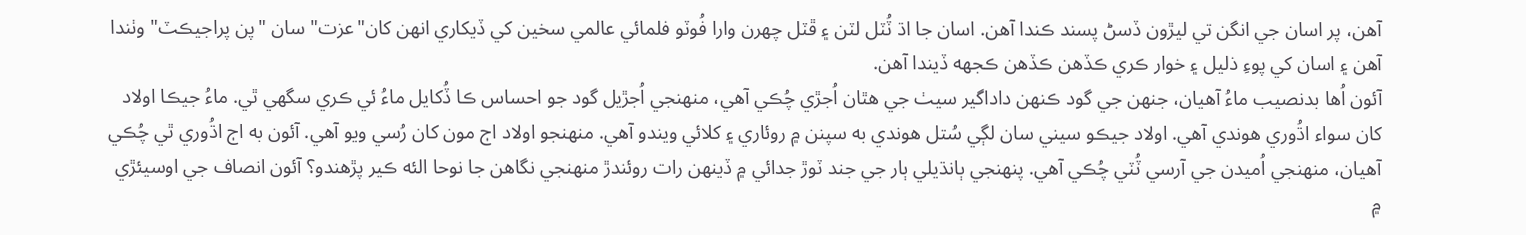آھن، پر اسان جي انگن تي ليڙون ڏسڻ پسند ڪندا آھن. اسان جا اڌ ٽُٽل لٽن ۽ ڦٽل چهرن وارا فُوٽو فلمائي عالمي سخين کي ڏيکاري انهن کان"عزت" سان "پن پراجيڪٽ" وٺندا آھن ۽ اسان کي پوءِ ذليل ۽ خوار ڪري ڪڏھن ڪڏھن ڪجهه ڏيندا آھن.
آئون اُها بدنصيب ماءُ آھيان، جنهن جي گود ڪنهن داداگير سيٺ جي هٿان اُجڙي چُڪي آھي، منهنجي اُجڙيل گود جو احساس ڪا ڏُکايل ماءُ ئي ڪري سگهي ٿي. ماءُ جيڪا اولاد کان سواء اڌُوري هوندي آھي. اولاد جيڪو سيني سان لڳي سُتل هوندي به سپنن ۾ روئاري ۽ کلائي ويندو آھي. منهنجو اولاد اڄ مون کان رُسي ويو آھي. آئون به اڄ اڌُوري ٿي چُڪي آھيان، منهنجي اُميدن جي آرسي ٽُٽي چُڪي آھي. پنهنجي ٻانڌيلي ٻار جي جند ٽوڙ جدائي ۾ ڏينهن رات روئندڙ منهنجي نگاهن جا نوحا الئه ڪير پڙهندو؟ آئون انصاف جي اوسيئڙي ۾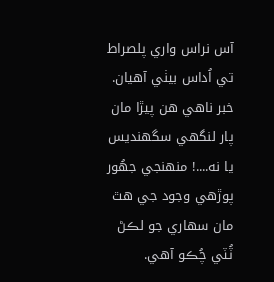آس نراس واري پلصراط تي اُداس بيٺي آھيان. خبر ناهي هن پيڙا مان پار لنگهي سگهنديس يا نه....! منهنجي جهُور پوڙھي وجود جي هٿ مان سهاري جو لڪڻ ٽُٽي چُڪو آھي.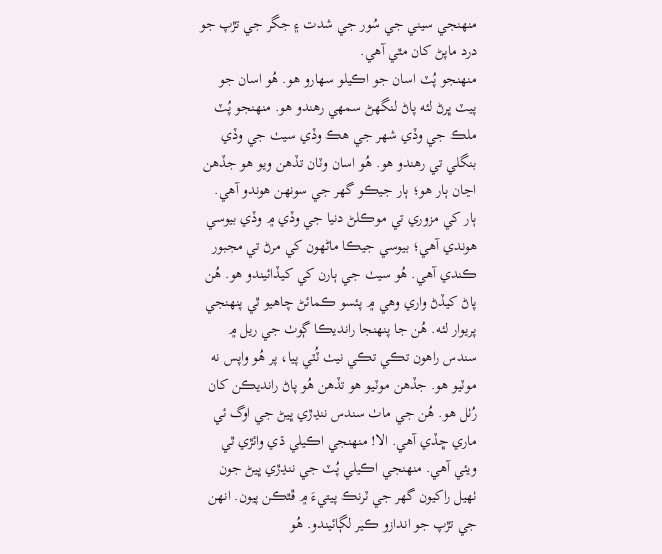منهنجي سيني جي سُور جي شدت ۽ جگر جي تڙپ جو درد ماپڻ کان مٿي آھي.
منهنجو پُٽ اسان جو اڪيلو سهارو هو. هُو اسان جو پيٽ ڀرڻ لئه پاڻ لنگهڻ سمهي رهندو هو. منهنجو پُٽ ملڪ جي وڏي شهر جي هڪ وڏي سيٺ جي وڏي بنگلي تي رهندو هو. ھُو اسان وٽان تڏھن ويو هو جڏھن اڃان ٻار هو؛ ٻار جيڪو گهر جي سونهن هوندو آھي. ٻار کي مزوري تي موڪلڻ دنيا جي وڏي ۾ وڏي بيوسي هوندي آھي؛ بيوسي جيڪا ماڻهون کي مرڻ تي مجبور ڪندي آھي. هُو سيٺ جي ٻارن کي کيڏائيندو هو. هُن پاڻ کيڏڻ واري وهي ۾ پئسو ڪمائڻ چاهيو ٿي پنهنجي پريوار لئه. هُن جا پنهنجا رانديڪا ڳوٺ جي ريل ۾ سندس راهون تڪي تڪي نيٺ ٽُٽي پيا، پر هُو واپس نه موٽيو هو. جڏھن موٽيو هو تڏھن هُو پاڻ رانديڪن کان رُٺل هو. هُن جي ماٺ سندس ننڍڙي ڀيڻ جي اوگ ئي ماري ڇڏي آھي. الا! منهنجي اڪيلي ڌي وائڙي ٿي ويئي آھي. منهنجي اڪيلي پُٽ جي ننڍڙي ڀيڻ جون ٺهيل راکيون گهر جي ٽرنڪ پيتيءَ ۾ ڦٿڪن پيون. انهن جي تڙپ جو اندازو ڪير لڳائيندو. هُو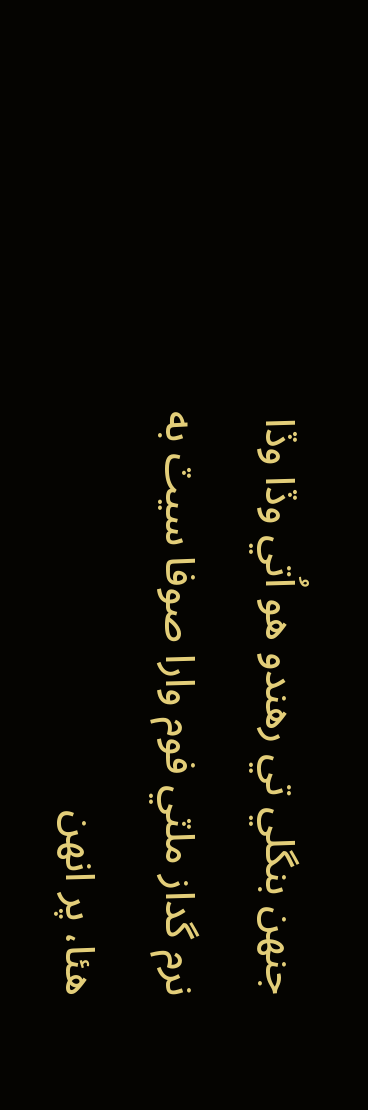جنهن بنگلي تي رهندو هو اُتي وڏا وڏا نرم گداز ملٽي فوم وارا صوفا سيٽ به هئا، پر انهن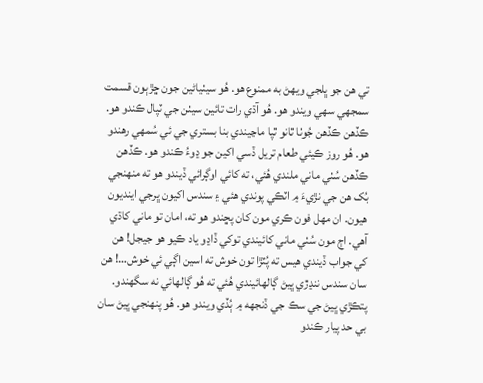تي هن جو ڀلجي ويهڻ به ممنوع هو. هُو سيٺياڻين جون ڇڙٻون قسمت سمجهي سهي ويندو هو. هُو آڌي رات تائين سيٺن جي ٽپال ڪندو هو. ڪڏھن ڪڏھن جُوٺا ٿانو ٿپا ماڃيندي بنا بستري جي ئي سُمهي رهندو هو. هُو روز ڪيئي طعام تريل ڏسي اکين جو ڍوءُ ڪندو هو. ڪڏھن ڪڏهن سُٺي ماني ملندي هُئي، ته کائي اوڳرائي ڏيندو هو ته منهنجي بُک هن جي نڙيءَ ۾ اٽڪي پوندي هئي ۽ سندس اکيون ڀرجي اينديون هيون. ان مهل فون ڪري مون کان پڇندو هو ته، امان تو ماني کاڌي آھي. اڄ مون سُٺي ماني کائيندي توکي ڏاڍو ياد ڪيو هو جيجل! هن کي جواب ڏيندي هيس ته پُٽڙا تون خوش ته اسين اڳي ئي خوش…! هن سان سندس ننڍڙي ڀيڻ ڳالهائيندي هُئي ته هُو ڳالهائي نه سگهندو. پتڪڙي ڀيڻ جي سڪ جي ڏنجهه ۾ ٻُڏي ويندو هو. هُو پنهنجي ڀيڻ سان بي حد پيار ڪندو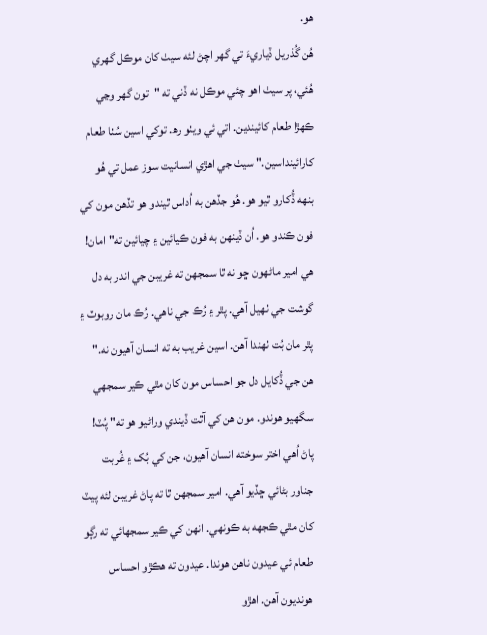هو.
هُن گُذريل ڏياريءَ تي گهر اچڻ لئه سيٺ کان موڪل گهري هُئي، پر سيٺ اهو چئي موڪل نه ڏني ته "تون گهر وڃي ڪهڙا طعام کائيندين. اتي ئي ويٺو رھ. توکي اسين سُٺا طعام کارائينداسين." سيٺ جي اهڙي انسانيت سوز عمل تي هُو بنهه ڏُکارو ٿيو هو. هُو جڏھن به اُداس ٿيندو هو تڏھن مون کي فون ڪندو هو. اُن ڏينهن به فون ڪيائين ۽ چيائين ته"امان! هي امير ماڻهون ڇو نه ٿا سمجهن ته غريبن جي اندر به دل گوشت جي ٺهيل آھي. پٿر ۽ رُڪ جي ناهي. رُڪ مان روبوٽ ۽ پٿر مان بُت ٺهندا آھن. اسين غريب به ته انسان آهيون نه." هن جي ڏُکايل دل جو احساس مون کان مٿي ڪير سمجهي سگهيو هوندو. مون هن کي آٿت ڏيندي وراڻيو هو ته" پُٽ! پاڻ اُهي اختر سوخته انسان آهيون، جن کي بُک ۽ غُربت جناور بڻائي ڇڏيو آھي. امير سمجهن ٿا ته پاڻ غريبن لئه پيٽ کان مٿي ڪجهه به ڪونهي. انهن کي ڪير سمجهائي ته رڳو طعام ئي عيدون ناهن هوندا. عيدون ته هڪڙو احساس هونديون آھن. اهڙو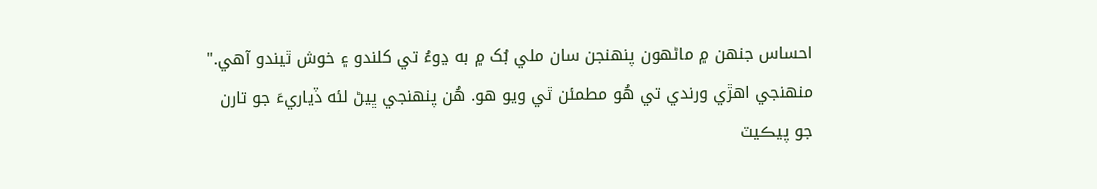احساس جنهن ۾ ماڻهون پنهنجن سان ملي بُک ۾ به ڍوءُ تي کلندو ۽ خوش ٿيندو آھي." منهنجي اهڙي ورندي تي هُو مطمئن ٿي ويو هو. هُن پنهنجي ڀيڻ لئه ڏياريءَ جو تارن جو پيڪيٽ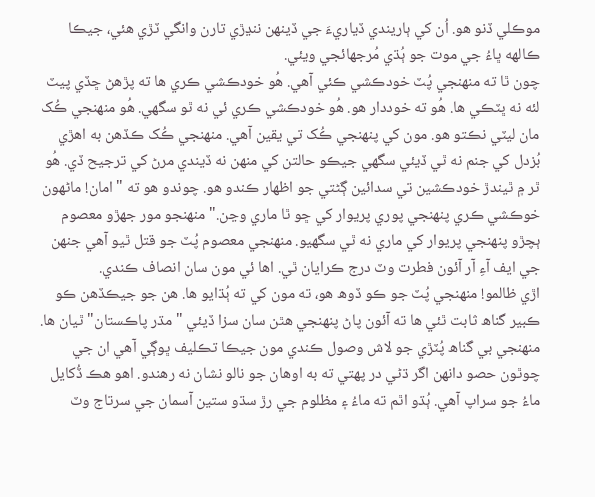موڪلي ڏنو هو. اُن کي ٻاريندي ڏياريءَ جي ڏينهن ننڍڙي تارن وانگي ٽڙي هئي، جيڪا ڪالهه ڀاءُ جي موت جو ٻُڌي مُرجهائجي ويئي.
چون ٿا ته منهنجي پُٽ خودڪشي ڪئي آھي. هُو خودڪشي ڪري ها ته پڙھڻ ڇڏي پيٽ لئه نه ڀٽڪي ها. هُو ته خوددار هو. هُو خودڪشي ڪري ئي نه ٿو سگهي. هُو منهنجي ڪُک مان ليٽي نڪتو هو. مون کي پنهنجي ڪُک تي يقين آھي. منهنجي ڪُک ڪڏھن به اهڙي بُزدل کي جنم نه ٿي ڏيئي سگهي جيڪو حالتن کي منهن نه ڏيندي مرڻ کي ترجيح ڏي. هُو ٿر ۾ ٿيندڙ خودڪشين تي سدائين ڳڻتي جو اظهار ڪندو هو. چوندو هو ته "امان! ماڻهون خوڪشي ڪري پنهنجي پوري پريوار کي ڇو ٿا ماري وڃن." منهنجو مور جهڙو معصوم ٻچڙو پنهنجي پريوار کي ماري نه ٿي سگهيو. منهنجي معصوم پُٽ جو قتل ٿيو آھي جنهن جي ايف آءِ آر آئون فطرت وٽ درج ڪرايان ٿي. اها ئي مون سان انصاف ڪندي.
اڙي ظالمو! منهنجي پُٽ جو ڪو ڏوھ هو، ته مون کي ته ٻُڌايو ها. هن جو جيڪڏھن ڪو ڪبير گناھ ثابت ٿئي ها ته آئون پاڻ پنهنجي هٿن سان سزا ڏيئي " مڌر پاڪستان" ٿيان ها. منهنجي بي گناھ پُٽڙي جو لاش وصول ڪندي مون جيڪا تڪليف ڀوڳي آھي ان جي چوٿون حصو دانهن اگر ڌڻي در پهتي ته به اوهان جو نالو نشان نه رهندو. اهو هڪ ڏُکايل ماءُ جو سراپ آھي. ٻُڌو اٿم ته ماءُ ۽ مظلوم جي رڙ سڌو ستين آسمان جي سرتاج وٽ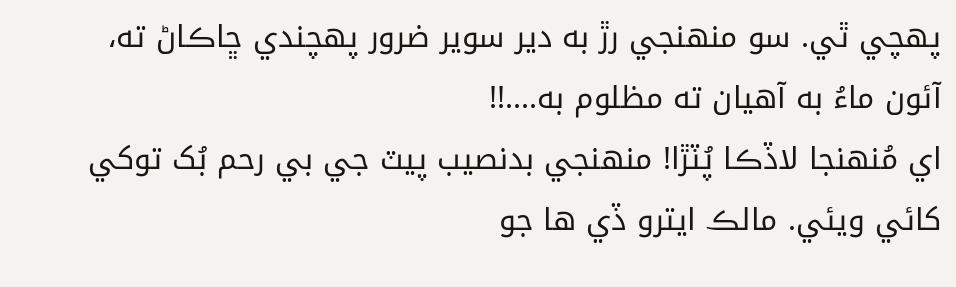پهچي ٿي. سو منهنجي رڙ به دير سوير ضرور پهچندي ڇاڪاڻ ته، آئون ماءُ به آھيان ته مظلوم به....!!
اي مُنهنجا لاڏڪا پُٽڙا! منهنجي بدنصيب پيٽ جي بي رحم بُک توکي کائي ويئي. مالڪ ايترو ڏي ها جو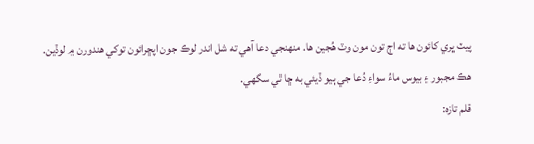پيٽ ڀري کائون ها ته اڄ تون مون وٽ ھُجين ها. منهنجي دعا آھي ته شل اندر لوڪ جون اپڇرائون توکي هندورن ۾ لوڏين. هڪ مجبور ۽ بيوس ماءُ سواءِ دُعا جي ٻيو ڏيئي به ڇا ٿي سگهي.
قلم تازه: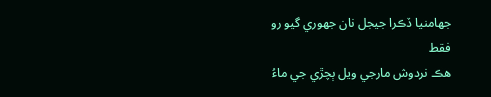جهامنيا ڏڪرا جيجل نان جهوري گيو رو
فقط
هڪ نردوش مارجي ويل ٻچڙي جي ماءُ